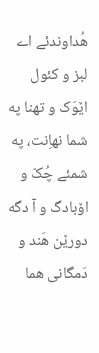هُداوندئے اے لبز و کئول اێوَک و تهنا په شما نهاِنت، په شمئے چُکّ و اۆبادگ و آ دگه دورێن هَند و دَمگانی هما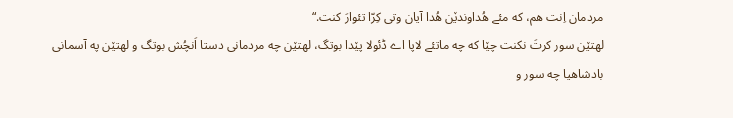مردمان اِنت هم، که مئے هُداوندێن هُدا آیان وتی کِرّا تئوارَ کنت.“
لهتێن سور کرتَ نکنت چێا که چه ماتئے لاپا اے ڈئولا پێدا بوتگ، لهتێن چه مردمانی دستا اَنچُش بوتگ و لهتێن په آسمانی بادشاهیا چه سور و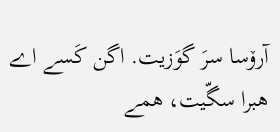آرۆسا سرَ گوَزیت. اگن کَسے اے هبرا سگّیت، همے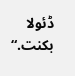ڈئولا بکنت.“